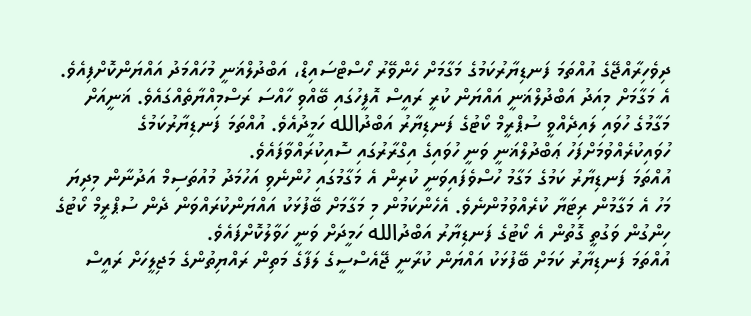ދިވެހިރާއްޖޭގެ އުއްތަމަ ފަނޑިޔާރުކަމުގެ މަގާމަށް ހެންވޭރު ހޯސްޓްސައިޑް، އަބްދުލްޣަނީ މުހައްމަދު އައްޔަންކޮށްފިއެވެ.
އެ މަގާމަށް މިއަދު އަބްދުލްޣަނީ އައްޔަން ކުރީ ރައީސް އޮފީހުގައި ބޭއްވި ހާއްސަ ރަސްމިއްޔާތެއްގައެވެ. ޣަނީއަށް މަގާމުގެ ހުވައި ލައިދެއްވީ ސުޕްރީމް ކޯޓުގެ ފަނޑިޔާރު އަބްދުالله ހަމީދުއެވެ. އުއްތަމަ ފަނޑިޔާރުކަމުގެ ހުވައިކުރެއްވުމަށްފަހު ޢަބްދުލްޣަނީ ވަނީ ހުވައިގެ އިގްރާރުގައި ސޮއިކުރައްވާފައެވެ.
އުއްތަމަ ފަނޑިޔާރު ކަމުގެ މަގާމު ހުސްވެފައިވަނީ ކުރިން އެ މަގާމުގައި ހުންނެވި އަހުމަދު މުއުތަސިމް އަދުނާން މިދިޔަ މަހު އެ މަގާމުން ރިޓަޔާ ކުރެއްވުމުންނެވެ. އެހެންކަމުން މި މަގާމަށް ބޭފުޅަކު އައްޔަންކުރައްވަން ދެން ސުޕްރީމް ކޯޓުގެ ހިންގުން ވަގުތީ ގޮތުން އެ ކޯޓުގެ ފަނޑިޔާރު އަބްދުالله ހަމީދަށް ވަނީ ހަވާލުކޮށްފައެވެ.
އުއްތަމަ ފަނޑިޔާރު ކަމަށް ބޭފުޅަކު އައްޔަން ކުރާނީ ޖޭއެސްސީގެ ލަފާގެ މަތިން ރައްޔިތުންގެ މަޖިލީހަށް ރައީސް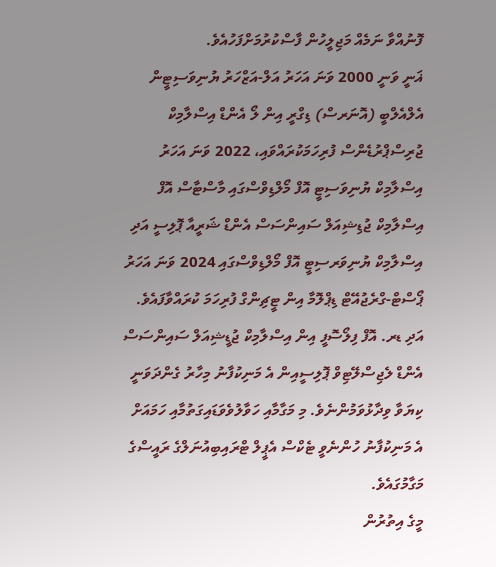ފޮނުއްވާ ނަމެއް މަޖިލީހުން ފާސްކުރުމަށްފަހުއެވެ.
ޣަނީ ވަނީ 2000 ވަނަ އަހަރު އަލް-އަޒްހަރު ޔުނިވަސިޓީން އެލްއެލްބީ (އޮނަރސް) ޑިގްރީ އިން ލޯ އެންޑް އިސްލާމިކް ޖުރިސްޕްރުޑެންސް ފުރިހަމަކުރައްވައި، 2022 ވަނަ އަހަރު އިސްލާމިކް ޔުނިވަސިޓީ އޮފް މޯލްޑިވްސްގައި މާސްޓާސް އޮފް އިސްލާމިކް ޖުޑިޝިއަލް ސައިންސަސް އެންޑް ޝަރީއާ ޕޮލިސީ އަދި އިސްލާމިކް ޔުނިވަރސިޓީ އޮފް މޯލްޑިވްސްގައި 2024 ވަނަ އަހަރު ޕޯސްޓް-ގްރެޖުއޭޓް ޑިޕްލޮމާ އިން ޓީޗިންގް ފުރިހަމަ ކުރައްވާފައެވެ.
އަދި ޑރ. އޮފް ފިލޯސޮފީ އިން އިސްލާމިކް ޖުޑީޝިއަލް ސައިންސަސް އެންޑް ލެޖިސްލޭޓިވް ޕޮލިސީއިން އެ މަނިކުފާނު މިހާރު ގެންދަވަނީ ކިޔަވާ ވިދާޅުވަމުންނެވެ. މި މަގާމާއި ހަވާލުވެވަޑައިގަތުމާއި ހަމައަށް އެ މަނިކުފާނު ހުންނެވީ ޓެކްސް އެޕީލް ޓްރައިބިއުނަލްގެ ރައީސްގެ މަގާމުގައެވެ.
މީގެ އިތުރުން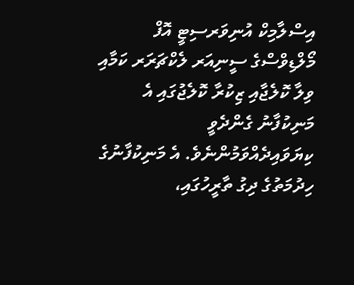އިސްލާމިކް އުނިވަރސިޓީ އޮފް މޯލްޑިވްސްގެ ސީނިއަރ ލެކްޗަރަރ ކަމާއި ވިލާ ކޮލެޖާއި ޒިކުރާ ކޮލެޖުގައި އެ މަނިކުފާނު ގެންދެވީ ކިޔަވައިދެއްވަމުންނެވެ. އެ މަނިކުފާނުގެ ހިދުމަތުގެ ދިގު ތާރީހުގައި،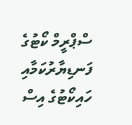ސްޕްރީމް ކޯޓުގެ ފަނޑިޔާރުކަމާއި ހައިކޯޓުގެ އިސް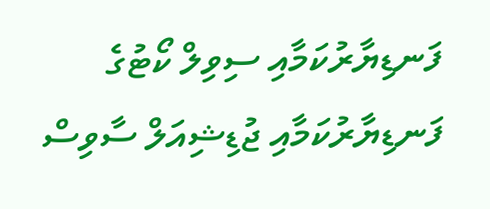ފަނޑިޔާރުކަމާއި ސިވިލް ކޯޓުގެ ފަނޑިޔާރުކަމާއި ޖުޑިޝިއަލް ސާވިސް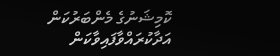ކޮމިޝަނުގެ މެންބަރުކަން އަދާކުރައްވާފައިވާކަން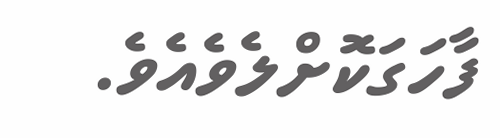ފާހަގަކޮށްލެވެއެވެ.